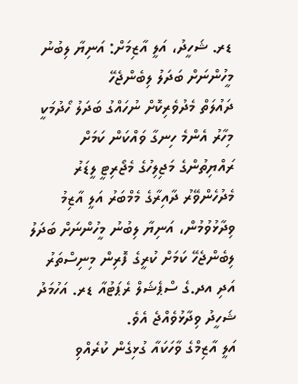ޑރ. ޝަހީދު، އަލީ އާޒިމަށް: އަނިޔާ ލިބުނު މީހުންނަށް ބަދަލު ލިބެންޖެހޭ
ދައުލަތް މެދުވެރިކޮށް ނުހައްގު ބަދަލު ހޯދުމަކީ މިހާރު އެންމެ ހިނގާ ވައްކަން ކަމަށް ރައްޔިތުންގެ މަޖިލިހުގެ މެޖޯރިޓީ ލީޑަރު މެދުހެންވޭރު ދާއިރާގެ މެމްބަރު އަލީ އާޒިމު ވިދާޅުވުމުން، އަނިޔާ ލިބުނު މީހުންނަށް ބަދަލު ލިބެންޖެހޭ ކަމަށް ކުރީގެ ފޮރިން މިނިސްތަރު އަދި އދ.ގެ ސްޕެޝަލް ރެޕަޓުއާ ޑރ. އަހުމަދު ޝަހީދު ވިދާޅުވެއްޖެ އެވެ.
އަލީ އާޒިމްގެ ވާހަކައާ ގުޅިގެން ކުރެއްވި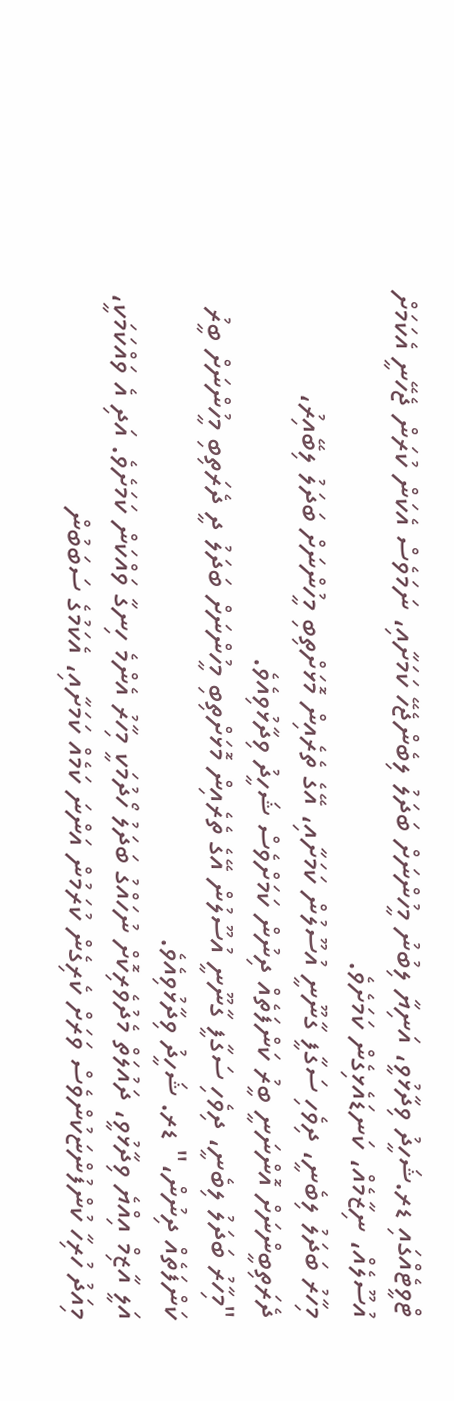ޓްވީޓެއްގައި ޑރ.ޝަހީދު ވިދާޅުވީ، އަނިޔާ ލިބުނު މީހުންނަށް ބަދަލު ލިބެންޖެހޭ ކަމަށާއި، ނަމަވެސް އެކަން ކުރަން ޖެހޭނީ އެކަމަށް އުސޫލެއް، ނިޒާމެއް، ކަނޑައެޅިގެން ކަމަށެވެ.
މިހާރު ބަދަލު ލިބެނީ، ދިވެހި ސަގާފީ ގާނޫނީ އުސޫލުން ކަމަށާއި، އޭގެ ތެރެއިން މޮޅަށްތިބި މީހުންނަށް ބަދަލު ލިބޭއިރު، ދެރަތިބީންނަށް އޮންނަނީ ބީރު ކަންފަތެއް ދިނުން ކަމަށްވެސް ޝަހީދު ވިދާޅުވިއެވެ.
"މިހާރު ބަދަލު ލިބެނީ، ދިވެހި ސަގާފީ ގާނޫނީ އުސޫލުން އޭގެ ތެރެއިން މޮޅަށްތިބި މީހުންނަށް ބަދަލު ދީ ދެރަތިބި މީހުންނަށް ބީރު ކަންފަތެއް ދިނުން،" ޑރ. ޝަހީދު ވިދާޅުވިއެވެ.
އަލީ އާޒިމް އިއްޔެ ވިދާޅުވީ، ދައުލަތް މެދުވެރިކޮށް ނުހައްގު ބަދަލު ހޯދުމަކީ މިހާރު އެންމެ ހިނގާ ވައްކަން ކަމަށެވެ. އަދި އެ ވައްކަމަކީ، މިއަދު ހުރިހާ ކުންފުންޏަކުންވެސް ވަރަށް ކެރިގެން ކުރަމުން އަންނަ ކަމެއް ކަމަށާއި، އެކަމުގެ ސަބަބުން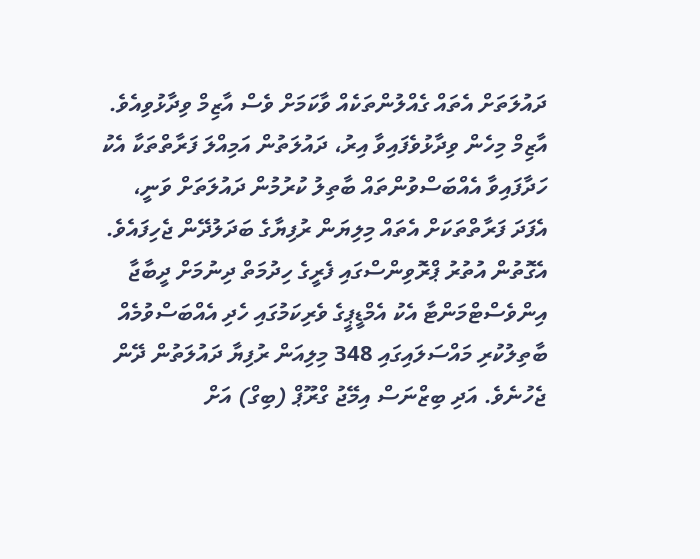ދައުލަތަށް އެތައް ގެއްލުންތަކެއް ވާކަމަށް ވެސް އާޒިމް ވިދާޅުވިއެވެ.
އާޒިމް މިހެން ވިދާޅުވެފައިވާ އިރު، ދައުލަތުން އަމިއްލަ ފަރާތްތަކާ އެކު ހަދާފައިވާ އެއްބަސްވުންތައް ބާތިލު ކުރުމުން ދައުލަތަށް ވަނީ، އެފަދަ ފަރާތްތަކަށް އެތައް މިލިޔަން ރުފިޔާގެ ބަދަލުދޭން ޖެހިފައެވެ.
އެގޮތުން އުތުރު ޕްރޮވިންސްގައި ފެރީގެ ހިދުމަތް ދިނުމަށް ދީބާޖާ އިންވެސްޓްމަންޓާ އެކު އެމްޑީޕީގެ ވެރިކަމުގައި ހެދި އެއްބަސްވުމެއް ބާތިލުކުރި މައްސަލައިގައި 348 މިލިއަން ރުފިޔާ ދައުލަތުން ދޭން ޖެހުނެވެ. އަދި ބިޒްނަސް އިމޭޖު ގްރޫޕް (ބިގް) އަށް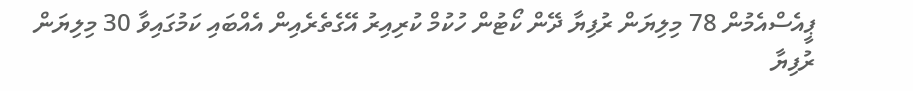ޕީއެސްއެމުން 78 މިލިޔަން ރުފިޔާ ދޭން ކޯޓުން ހުކުމް ކުރިއިރު އޭގެތެރެއިން އެއްބައި ކަމުގައިވާ 30 މިލިޔަން ރުފިޔާ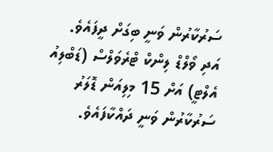ސަރުކާރުން ވަނީ ބިގަށް ދީފައެވެ.
އަދި ވޯލްޑް ލިންކް ޓްރެވަލްސް (ޑަބްލިއު އެލްޓީ) އަށް 15 މިލިއަން ޑޮލަރު ސަރުކާރުން ވަނީ ދައްކާފައެވެ.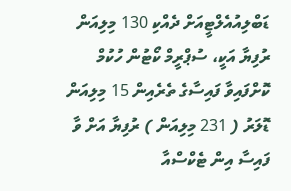ޑަބްލިއުއެލްޓީއަށް ދެއްކި 130 މިލިއަން ރުފިޔާ އަކީ، ސުޕްރީމް ކޯޓުން ހުކުމް ކޮށްފައިވާ ފައިސާގެ ތެރެއިން 15 މިލިއަން ޑޮލަރު ( 231 މިލިއަން ) ރުފިޔާ އަށް ވާ ފައިސާ އިން ޓެކްސްއާ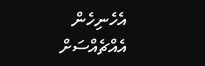އެހެނިހެން އެއްޗެއްސަށް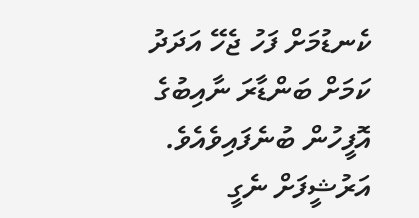ކެނޑުމަށް ފަހު ޖެހޭ އަދަދު ކަމަށް ބަންޑާރަ ނާއިބުގެ އޮފީހުން ބުނެފައިވެއެވެ.
އަރުޝީފަށް ނެގީ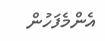އެންމެފަހުން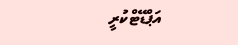އަޕްޑޭޓްކުރީ